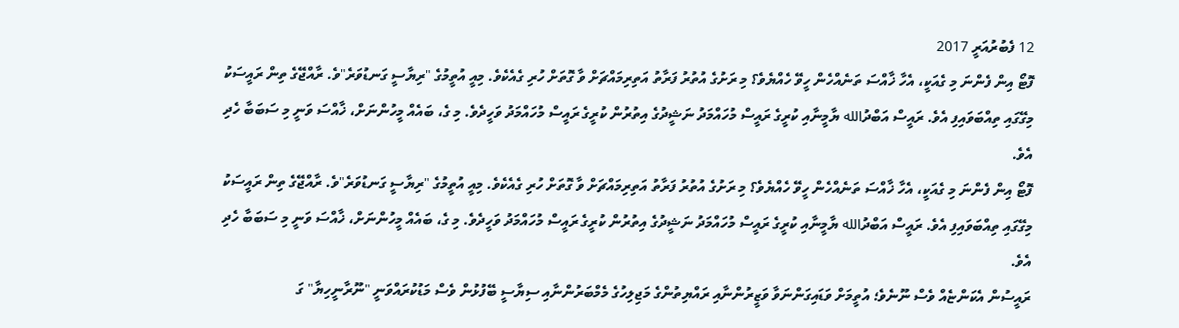12 ފެބުރުއަރީ 2017
ފޮޓޯ އިން ފެންނަ މި ގެއަކީ، އެހާ ޚާއްސަ ތަނެއްހެން ހީވޭ ހެއްޔެވެ؟ މި ރަށުގެ އުތުރު ފަރާތު އަތިރިމައްޗަށް ވާ ގޮތަށް ހުރި ގެއެކެވެ. މިއީ އުތީމުގެ "ރިޔާސީ ގަނޑުވަރެ"ވެ. ރާއްޖޭގެ ތިން ރައީސަކު މިގޭގައި ތިއްބަވައިފި އެވެ. ރައީސް އަބްދުالله ޔާމީނާއި ކުރީގެ ރައީސް މުހައްމަދު ނަޝީދުގެ އިތުރުން ކުރީގެ ރައީސް މުހައްމަދު ވަހީދެވެ. މި ގެ، ބައެއް މީހުންނަށް، ޚާއްސަ ވަނީ މި ސަބަބާ ހެދި އެވެ.
ފޮޓޯ އިން ފެންނަ މި ގެއަކީ، އެހާ ޚާއްސަ ތަނެއްހެން ހީވޭ ހެއްޔެވެ؟ މި ރަށުގެ އުތުރު ފަރާތު އަތިރިމައްޗަށް ވާ ގޮތަށް ހުރި ގެއެކެވެ. މިއީ އުތީމުގެ "ރިޔާސީ ގަނޑުވަރެ"ވެ. ރާއްޖޭގެ ތިން ރައީސަކު މިގޭގައި ތިއްބަވައިފި އެވެ. ރައީސް އަބްދުالله ޔާމީނާއި ކުރީގެ ރައީސް މުހައްމަދު ނަޝީދުގެ އިތުރުން ކުރީގެ ރައީސް މުހައްމަދު ވަހީދެވެ. މި ގެ، ބައެއް މީހުންނަށް، ޚާއްސަ ވަނީ މި ސަބަބާ ހެދި އެވެ.
ރައީސުން އެކަންޏެއް ވެސް ނޫނެވެ؛ އުތީމަށް ވަޑައިގަންނަވާ ވަޒީރުންނާއި ރައްޔިތުންގެ މަޖިލިހުގެ މެމްބަރުންނާއި ސިޔާސީ ބޭފުޅުން ވެސް މަޑުކުރައްވަނީ "ނޫރާނީހިޔާ" ގަ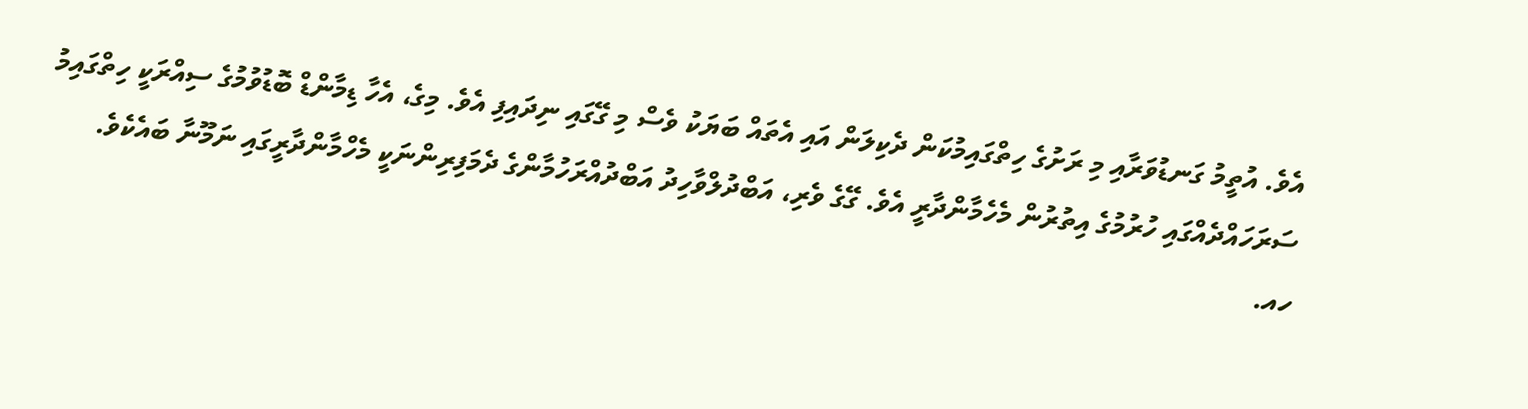އެވެ. އުތީމު ގަނޑުވަރާއި މި ރަށުގެ ހިތްގައިމުކަން ދެކިލަން އައި އެތައް ބަޔަކު ވެސް މި ގޭގައި ނިދައިފި އެވެ. މިގެ، އެހާ ޑިމާންޑް ބޮޑުވުމުގެ ސިއްރަކީ ހިތްގައިމު ސަރަހައްދެއްގައި ހުރުމުގެ އިތުރުން މެހެމާންދާރީ އެވެ. ގޭގެ ވެރި، އަބްދުލްވާހިދު އަބްދުއްރަހުމާންގެ ދެމަފިރިންނަކީ މެހްމާންދާރީގައި ނަމޫނާ ބައެކެވެ.
ހއ.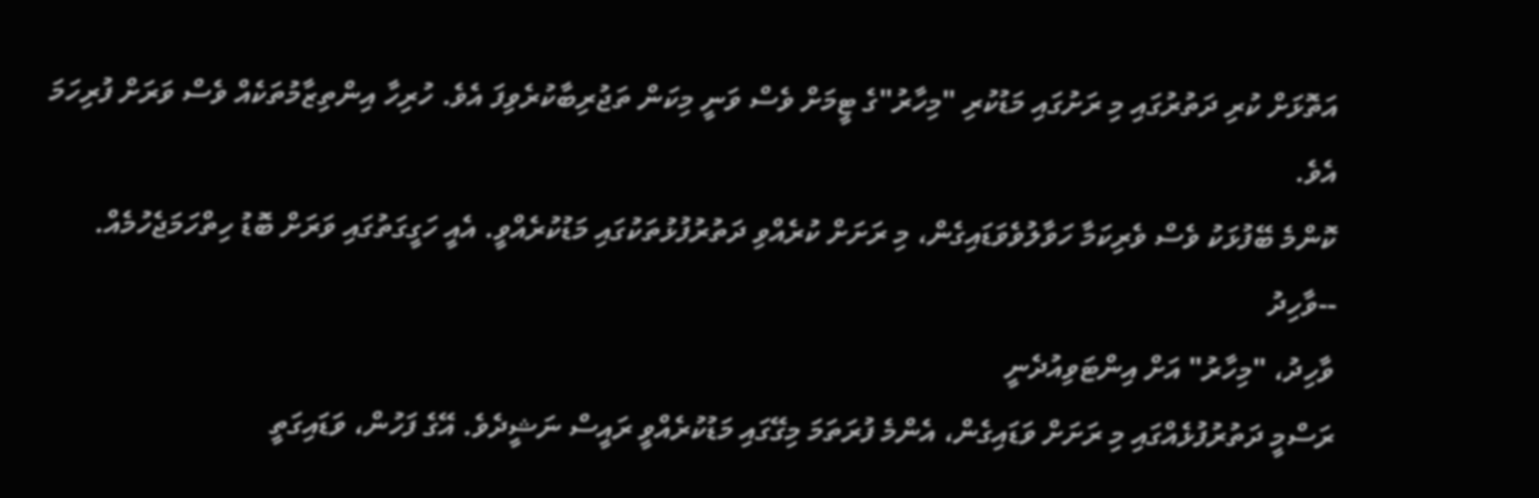އަތޮޅަށް ކުރި ދަތުރުގައި މި ރަށުގައި މަޑުކުރި "މިހާރު"ގެ ޓީމަށް ވެސް ވަނީ މިކަން ތަޖުރިބާކުރެވިފަ އެވެ. ހުރިހާ އިންތިޒާމުތަކެއް ވެސް ވަރަށް ފުރިހަމަ އެވެ.
ކޮންމެ ބޭފުޅަކު ވެސް ވެރިކަމާ ހަވާލުވެވަޑައިގެން، މި ރަށަށް ކުރެއްވި ދަތުރުފުޅުތަކުގައި މަޑުކުރެއްވީ. އެއީ ހަގީގަތުގައި ވަރަށް ބޮޑު ހިތްހަމަޖެހުމެއް. --ވާހިދު
ވާހިދު، "މިހާރު" އަށް އިންޓަވިއުދެނީ
ރަސްމީ ދަތުރުފުޅެއްގައި މި ރަށަށް ވަޑައިގެން، އެންމެ ފުރަތަމަ މިގޭގައި މަޑުކުރެއްވީ ރައީސް ނަޝީދެވެ. އޭގެ ފަހުން، ވަޑައިގަތީ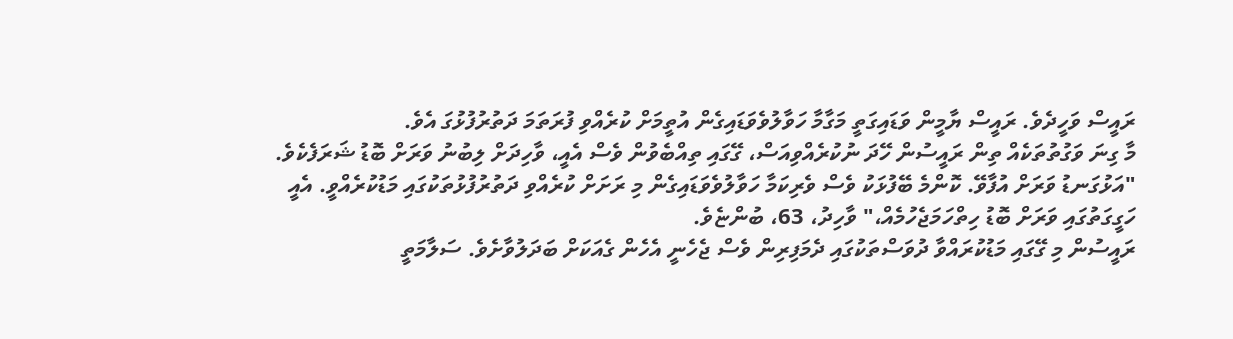ރައީސް ވަހީދެވެ. ރައީސް ޔާމީން ވަޑައިގަތީ މަގާމާ ހަވާލުވެވަޑައިގެން އުތީމަށް ކުރެއްވި ފުރަތަމަ ދަތުރުފުޅުގަ އެވެ.
މާ ގިނަ ވަގުތުތަކެއް ތިން ރައީސުން ހޭދަ ނުކުރެއްވިއަސް، ގޭގައި ތިއްބެވުން ވެސް އެއީ، ވާހިދަށް ލިބުނު ވަރަށް ބޮޑު ޝަރަފެކެވެ.
"އަޅުގަނޑު ވަރަށް އުފާވޭ. ކޮންމެ ބޭފުޅަކު ވެސް ވެރިކަމާ ހަވާލުވެވަޑައިގެން މި ރަށަށް ކުރެއްވި ދަތުރުފުޅުތަކުގައި މަޑުކުރެއްވީ. އެއީ ހަގީގަތުގައި ވަރަށް ބޮޑު ހިތްހަމަޖެހުމެއް،" ވާހިދު، 63، ބުންޏެވެ.
ރައީސުން މި ގޭގައި މަޑުކުރައްވާ ދުވަސްތަކުގައި ދެމަފިރިން ވެސް ޖެހެނީ އެހެން ގެއަކަށް ބަދަލުވާށެވެ. ސަލާމަތީ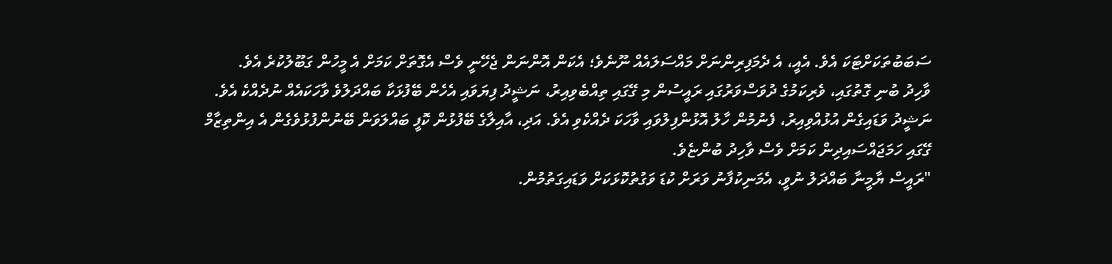ސަބަބުތަކަށްޓަކަ އެވެ. އެއީ، އެ ދެމަފިރިންނަށް މައްސަލައެއް ނޫނެވެ؛ އެކަން އޮންނަން ޖެހޭނީ ވެސް އެގޮތަށް ކަމަށް އެ މީހުން ގަބޫލުކުރެ އެވެ.
ވާހިދު ބުނި ގޮތުގައި، ވެރިކަމުގެ ދުވަސްވަރުގައި ރައީސުން މި ގޭގައި ތިއްބެވިއިރު، ނަޝީދު ފިޔަވައި އެހެން ބޭފުޅަކާ ބައްދަލުވެ ވާހަކައެއް ނުދެއްކެ އެވެ. ނަޝީދު ވަޑައިގެން އުޅުއްވިއިރު، ފެނުމުން ހާލު އޮޅުންފިލުވައި ވާހަކަ ދެއްކެވި އެވެ. އަދި، އާއިލާގެ ބޭފުޅުން ކޮފީ ބައްލަވަން ބޭނުންފުޅުވެގެން އެ އިންތިޒާމް ގޭގައި ހަމަޖައްސައިދިން ކަމަށް ވެސް ވާހިދު ބުންޏެވެ.
"ރައީސް ޔާމީނާ ބައްދަލު ނުވީ، އެމަނިކުފާނު ވަރަށް ކުޑަ ވަގުތުކޮޅަކަށް ވަޑައިގަތުމުން.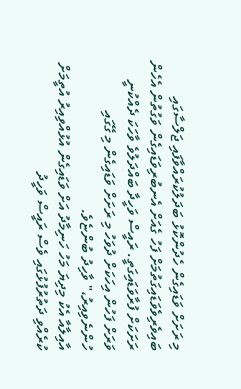މި ރަށަށް ވަޑައިގެން ހެދުންކޮޅު ބަދަލުކުރައްވާފައި ޖަލްސާގައި ބައިވެރިވެވަޑައިގަތުމަށް ފަހު ގެއަށް އެނބުރިވަޑައިގެން ވަގުތުން އެހެން ރަށަކަށް ފުރާވަޑައިގަތީ. ރައީސް ވަހީދާ ބައްދަލުވެ ވާހަކަ ދެއްކުނީ ވަރަށް ފަހުން އިހަކަށް ދުވަހު މި ރަށަށް ވަޑައިގެން މި ގޭގައި ހުންނެވިއިރު،" ވާހިދު ބުންޏެވެ.
އާއިލާއާ އެކު މިދިޔަ މަހު ހަނިމާދު އަށް ވަޑައިގެން އުޅުއްވިއިރު އުތީމަށް ކުރެއްވި ދަތުރުފުޅުގައި ވެސް ރައީސް ވަހީދު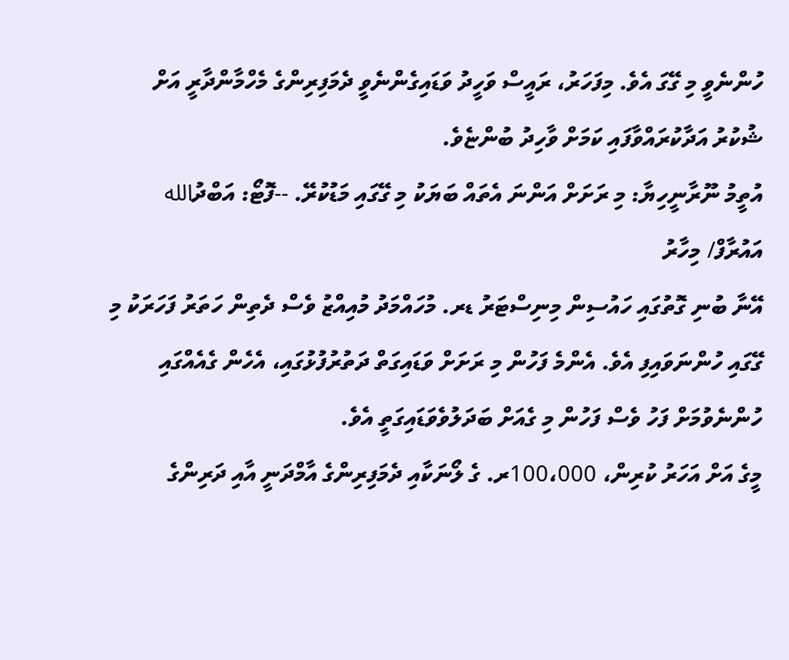ހުންނެވީ މި ގޭގަ އެވެ. މިފަހަރު، ރައީސް ވަހީދު ވަޑައިގެންނެވީ ދެމަފިރިންގެ މެހްމާންދާރީ އަށް ޝުކުރު އަދާކުރައްވާފައި ކަމަށް ވާހިދު ބުންޏެވެ.
އުތީމު ނޫރާނީހިޔާ: މި ރަށަށް އަންނަ އެތައް ބަޔަކު މި ގޭގައި މަޑުކުރޭ. --ފޮޓޯ: އަބްދުالله އައުރާފް/ މިހާރު
އޭނާ ބުނި ގޮތުގައި ހައުސިން މިނިސްޓަރު ޑރ. މުހައްމަދު މުއިއްޒު ވެސް ދެތިން ހަތަރު ފަހަރަކު މި ގޭގައި ހުންނަވައިފި އެވެ. އެންމެ ފަހުން މި ރަށަށް ވަޑައިގަތް ދަތުރުފުޅުގައި، އެހެން ގެއެއްގައި ހުންނެވުމަށް ފަހު ވެސް ފަހުން މި ގެއަށް ބަދަލުވެވަޑައިގަތީ އެވެ.
މީގެ އަށް އަހަރު ކުރިން، 100،000ރ. ގެ ލޯނަކާއި ދެމަފިރިންގެ އާމްދަނީ އާއި ދަރިންގެ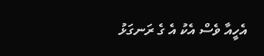އެހީއާ ވެސް އެކު އެ ގެ ރަނގަޅު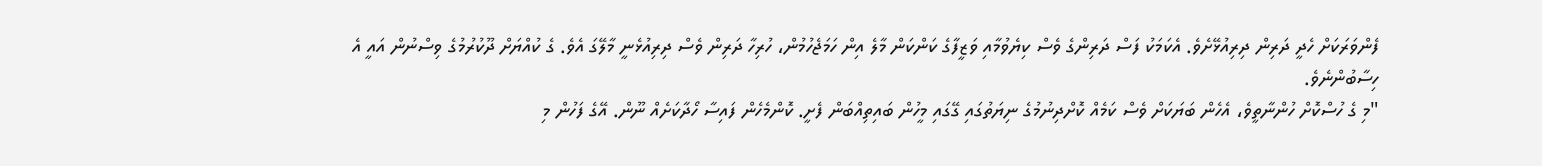ފެންވަރަކަށް ހެދީ ދަރިން ދިރިއުޅޭށެވެ. އެކަމަކު ފަސް ދަރިންގެ ވެސް ކިޔެވުމާއި ވަޒީފާގެ ކަންކަން މާލެ އިން ހަމަޖެހުމުން، ހުރިހާ ދަރިން ވެސް ދިރިއުޅެނީ މާލޭގަ އެވެ. ގެ ކުއްޔަށް ދޫކުރުމުގެ ވިސްނުން އައީ އެ ހިސާބުންނެވެ.
"މި ގެ ހުސްކޮށް ހުންނާތީވެ، އެހެން ބަޔަކަށް ވެސް ކަމެއް ކޮށްދިނުމުގެ ނިޔަތުގައި ގޭގައި މީހުން ބައިތިއްބަން ފެށީ. ކޮންމެހެން ފައިސާ ހޯދާކަށެއް ނޫން. އޭގެ ފަހުން މި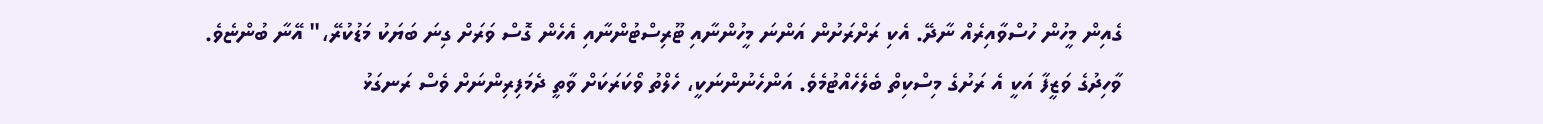ގެއިން މީހުން ހުސްވާއިރެއް ނާދޭ. އެކި ރަށްރަށުން އަންނަ މީހުންނާއި ޓޫރިސްޓުންނާއި އެހެން ގޮސް ވަރަށް ގިނަ ބަޔަކު މަޑުކުރޭ،" އޭނާ ބުންޏެވެ.
ވާހިދުގެ ވަޒީފާ އަކީ އެ ރަށުގެ މިސްކިތް ބެލެހެއްޓުމެވެ. އަންހެނުންނަކީ، ހެލްތު ވޯކަރަކަށް ވާތީ ދެމަފިރިންނަށް ވެސް ރަނގަޅު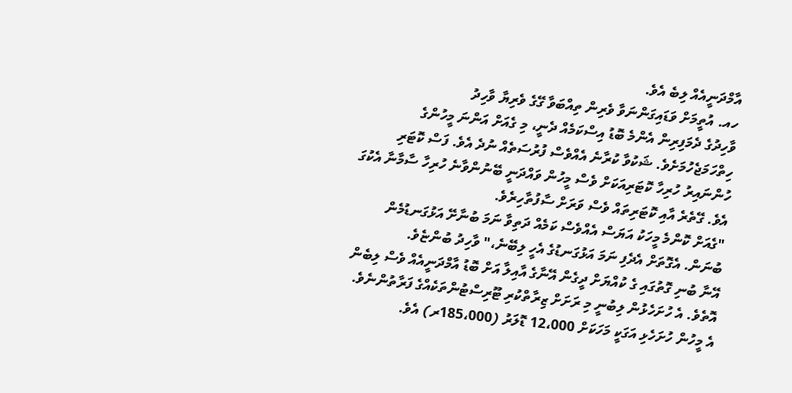އާމްދަނީއެއް ލިބެ އެވެ.
ހއ. އުތީމަށް ވަޑައިގަންނަވާ ވެރިން ތިއްބަވާ ގޭގެ ވެރިޔާ ވާހިދު
ވާހިދުގެ ދެމަފިރިން އެންމެ ބޮޑު އިސްކަމެއް ދެނީ، މި ގެއަށް އަންނަ މީހުންގެ ހިތްހަމަޖެހުމަށެވެ. ޝަކުވާ ކުރާނެ އެއްވެސް ފުރުސަތެއް ނުދެ އެވެ. ފަސް ކޮޓަރި ހުންނައިރު ހުރިހާ ކޮޓަރިއަކަށް ވެސް މީހުން ވައްދަނީ ބޭނުންވާނެ ހުރިހާ ސާމާނާ އެކުގަ އެވެ. ގޭތެރެ އާއި ކޮޓަރިތައް ވެސް ވަރަށް ސާފުތާހިރެވެ.
"ގެއަށް ކޮންމެ މީހަކު އަޔަސް އެއްވެސް ކަމެއް ދަތިވާ ނަމަ ބުނާށޭ އަޅުގަނޑުމެން ބުނަން. އެގޮތަށް އެދެފި ނަމަ އަޅުގަނޑުގެ އެހީ ލިބޭނެ،" ވާހިދު ބުންޏެވެ.
އޭނާ ބުނި ގޮތުގައި ގެ ކުއްޔަށް ދީގެން އޭނާގެ އާއިލާ އަށް ބޮޑު އާމްދަނީއެއް ވެސް ލިބެން އޮތެވެ. އެ ހުށަހެޅުން ލިބުނީ މި ރަށަށް ޒިރާތްކުރި ޓޫރިސްޓުންތަކެއްގެ ފަރާތުންނެވެ. އެ މީހުން ހުށަހެޅި އަގަކީ މަހަކަށް 12،000 ޑޮލަރު (185،000ރ) އެވެ.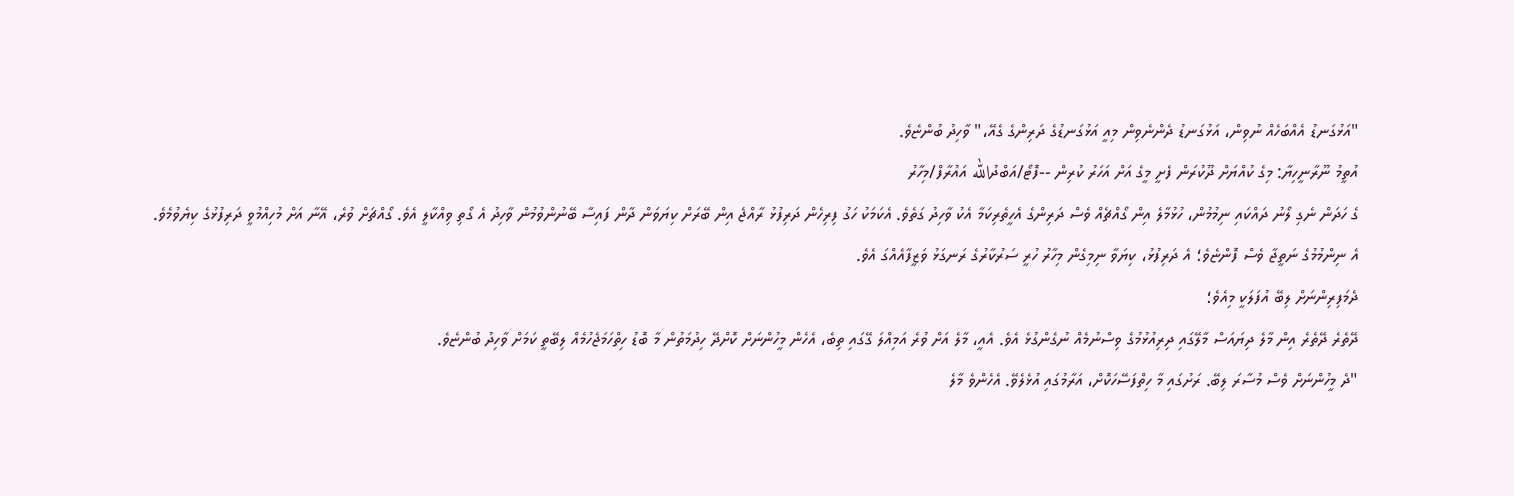"އަޅުގަނޑު އެއްބަހެއް ނުވިން، އަޅުގަނޑު ދެންނެވިން މިއީ އަޅުގަނޑުގެ ދަރިންގެ ގެއޭ،" ވާހިދު ބުންޏެވެ.
އުތީމު ނޫރާނީހިޔާ: މިގެ ކުއްޔަށް ދޫކުރަން ފެށީ މީގެ އަށް އަހަރު ކުރިން --ފޮޓޯ/އަބްދުالله އައުރާފް/މިހާރު
ގެ ހަދަން ނެގި ލޯނު ދައްކައި ނިމުމުން، ހުޅުމާލެ އިން ގޯއްޗެއް ވެސް ދަރިންގެ އެހީތެރިކަމާ އެކު ވާހިދު ގަތެވެ. އެކަމަކު ހަގު ފިރިހެން ދަރިފުޅު ރާއްޖެ އިން ބޭރަށް ކިޔަވަން ދާން ފައިސާ ބޭނުންވުމުން ވާހިދު އެ ގޯތި ވިއްކާލީ އެވެ. ގޯއްޗަށް ވުރެ، އޭނާ އަށް މުހިއްމުވީ ދަރިފުޅުގެ ކިޔެވުމެވެ.
އެ ނިންމުމުގެ ނަތީޖާ ވެސް ފޮންޏެވެ؛ އެ ދަރިފުޅު، ކިޔަވާ ނިމިގެން މިހާރު ހުރީ ސަރުކާރުގެ ރަނގަޅު ވަޒީފާއެއްގަ އެވެ.
ދެމަފިރިންނަށް ލިބޭ އުފަލަކީ މިއެވެ؛
ދޭތެރެ ދޭތެރެ އިން މާލެ ދިޔައަސް މާލޭގައި ދިރިއުޅުމުގެ ވިސްނުމެއް ނުގެންގުޅެ އެވެ. އެއީ، މާލެ އަށް ވުރެ އަމިއްލަ ގޭގައި ތިބެ، އެހެން މީހުންނަށް ކޮށްދޭ ހިދުމަތުން މާ ބޮޑު ހިތްހަމަޖެހުމެއް ލިބޭތީ ކަމަށް ވާހިދު ބުންޏެވެ.
"ދެ މީހުންނަށް ވެސް މުސާރަ ލިބޭ. ރަށުގައި މާ ހިތްފަސޭހަކޮށް، އަރާމުގައި އުޅެލެވޭ. އެހެންވެ މާލެ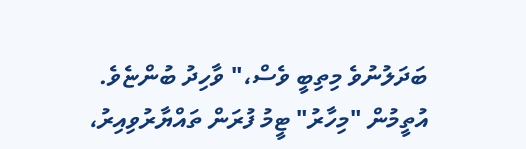ބަދަލުނުވެ މިތިބީ ވެސް،" ވާހިދު ބުންޏެވެ.
އުތީމުން "މިހާރު" ޓީމު ފުރަން ތައްޔާރުވިއިރު،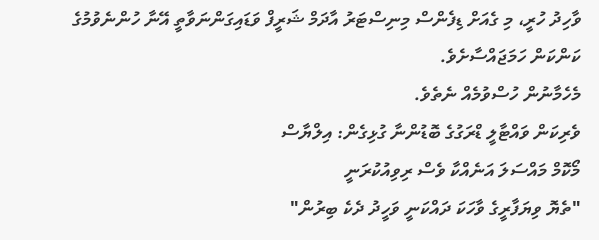ވާހިދު ހުރީ، މި ގެއަށް ޑިފެންސް މިނިސްޓަރު އާދަމް ޝަރީފް ވަޑައިގަންނަވާތީ އޭނާ ހުންނެވުމުގެ ކަންކަން ހަމަޖައްސާށެވެ.
މެހެމާނުން ހުސްވުމެއް ނެތެވެ.
ވެރިކަން ވައްޓާލީ ޑްރަގުގެ ބޮޑުންނާ ގުޅިގެން: އިލްޔާސް
މޯކޮމް މައްސަލަ އަނެއްކާ ވެސް ރިވިއުކުރަނީ
"ތެޔޮ ވިޔަފާރީގެ ވާހަކަ ދައްކަނީ ވަހީދު ދެކެ ބިރުން"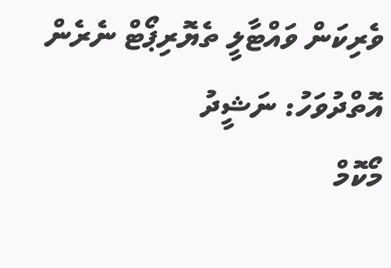ވެރިކަން ވައްޓާލީ ތެޔޮރިޕޯޓް ނެރެން އޮތްދުވަހު: ނަޝީދު
މޯކޮމް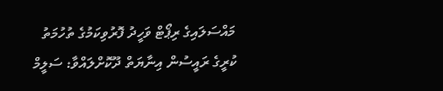މައްސަލައިގެ ރިޕޯޓް ވަހީދު ފޮރުވިކަމުގެ ތުހުމަތު
ކުރީގެ ރައީސުން އިނާޔަތް ދޫކޮށްލައްވާ: ސަލީމް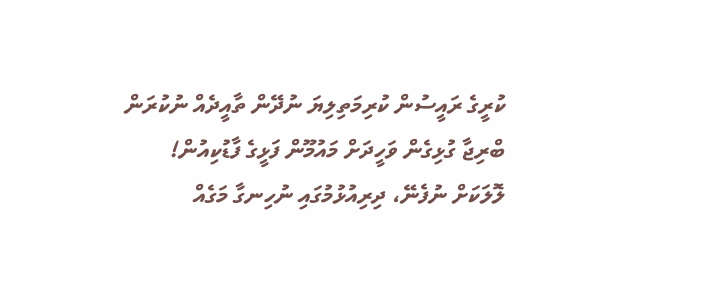ކުރީގެ ރައީސުން ކުރިމަތިލިޔަ ނުދޭން ތާއީދެއް ނުކުރަން
ބްރިޖާ ގުޅިގެން ވަހީދަށް މައުމޫން ފަޅީގެ ފާޑުކިއުން!
ލޮލަކަށް ނުފެނޭ، ދިރިއުޅުމުގައި ނުހިނގާ މަގެއް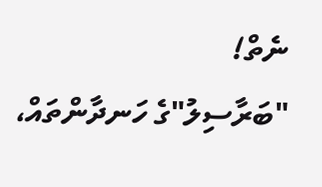ނެތް!
"ބަރާސިލު"ގެ ހަނދާންތައް،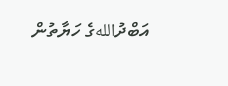އަބްދުاللهގެ ހަޔާތުން